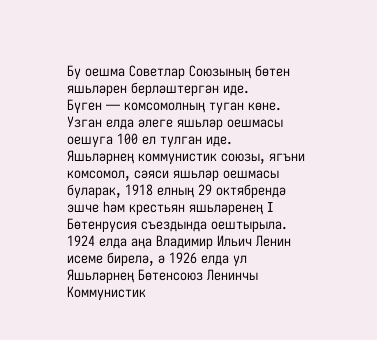Бу оешма Советлар Союзының бөтен яшьләрен берләштергән иде.
Бүген — комсомолның туган көне. Узган елда әлеге яшьләр оешмасы оешуга 100 ел тулган иде.
Яшьләрнең коммунистик союзы, ягъни комсомол, сәяси яшьләр оешмасы буларак, 1918 елның 29 октябрендә эшче һәм крестьян яшьләренең I Бөтенрусия съездында оештырыла. 1924 елда аңа Владимир Ильич Ленин исеме бирелә, ә 1926 елда ул Яшьләрнең Бөтенсоюз Ленинчы Коммунистик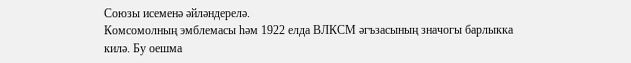Союзы исеменә әйләндерелә.
Комсомолның эмблемасы һәм 1922 елда ВЛКСМ әгъзасының значогы барлыкка килә. Бу оешма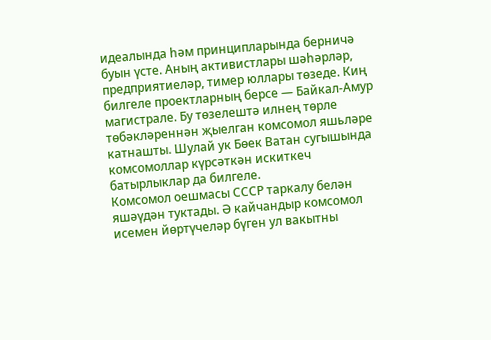идеалында һәм принципларында берничә буын үсте. Аның активистлары шәһәрләр, предприятиеләр, тимер юллары төзеде. Киң билгеле проектларның берсе — Байкал-Амур магистрале. Бу төзелештә илнең төрле төбәкләреннән җыелган комсомол яшьләре катнашты. Шулай ук Бөек Ватан сугышында комсомоллар күрсәткән искиткеч батырлыклар да билгеле.
Комсомол оешмасы СССР таркалу белән яшәүдән туктады. Ә кайчандыр комсомол исемен йөртүчеләр бүген ул вакытны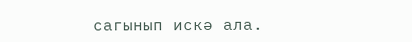сагынып искә ала.